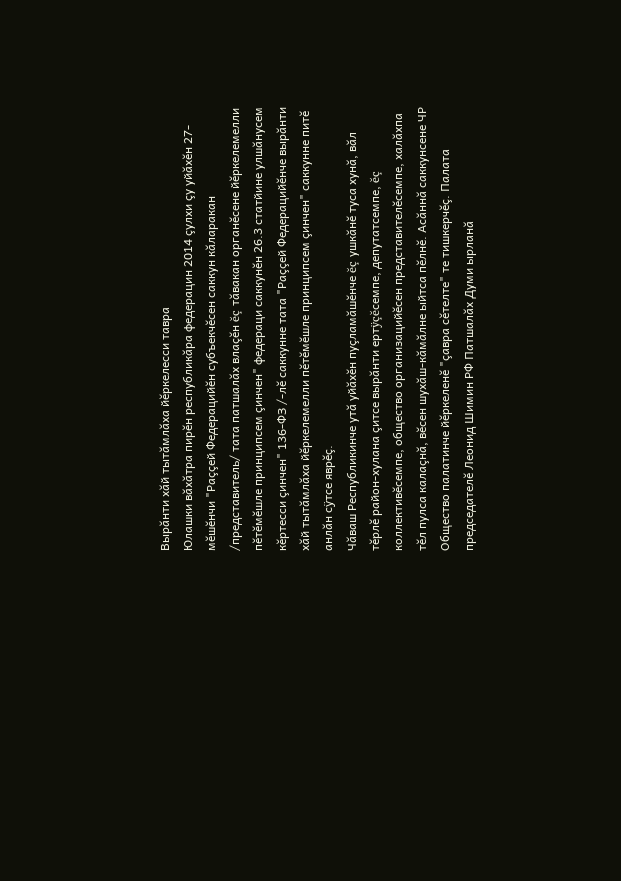Вырăнти хăй тытăмлăха йĕркелесси тавра
Юлашки вăхăтра пирĕн республикăра федерацин 2014 çулхи çу уйăхĕн 27-мĕшĕнчи "Раççей Федерацийĕн субъекчĕсен саккун кăларакан /представитель/ тата патшалăх влаçĕн ĕç тăвакан органĕсене йĕркелемелли пĕтĕмĕшле принципсем çинчен" федераци саккунĕн 26.3 статйине улшăнусем кĕртесси çинчен" 136-ФЗ /-лĕ саккунне тата "Раççей Федерацийĕнче вырăнти хăй тытăмлăха йĕркелемелли пĕтĕмĕшле принципсем çинчен" саккунне питĕ анлăн сÿтсе яврĕç.
Чăваш Республикинче утă уйăхĕн пуçламăшĕнче ĕç ушкăнĕ туса хунă, вăл тĕрлĕ район-хулана çитсе вырăнти ертÿçĕсемпе, депутатсемпе, ĕç коллективĕсемпе, общество организацийĕсен представителĕсемпе, халăхпа тĕл пулса калаçнă, вĕсен шухăш-кăмăлне ыйтса пĕлнĕ. Асăннă саккунсене ЧР Общество палатинче йĕркеленĕ "çавра сĕтелте" те тишкерчĕç. Палата председателĕ Леонид Шимин РФ Патшалăх Думи ырланă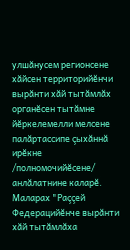улшăнусем регионсене хăйсен территорийĕнчи вырăнти хăй тытăмлăх органĕсен тытăмне йĕркелемелли мелсене палăртассипе çыхăннă ирĕкне /полномочийĕсене/ анлăлатнине каларĕ. Маларах "Раççей Федерацийĕнче вырăнти хăй тытăмлăха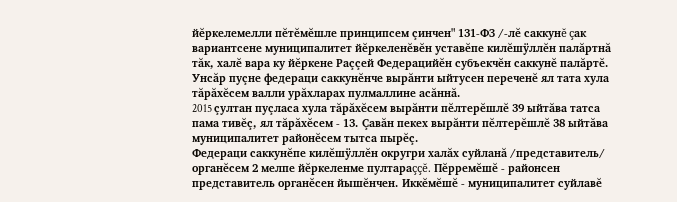йĕркелемелли пĕтĕмĕшле принципсем çинчен" 131-ФЗ /-лĕ саккунĕ çак вариантсене муниципалитет йĕркеленĕвĕн уставĕпе килĕшÿллĕн палăртнă тăк, халĕ вара ку йĕркене Раççей Федерацийĕн субъекчĕн саккунĕ палăртĕ. Унсăр пуçне федераци саккунĕнче вырăнти ыйтусен переченĕ ял тата хула тăрăхĕсем валли урăхларах пулмаллине асăннă.
2015 çултан пуçласа хула тăрăхĕсем вырăнти пĕлтерĕшлĕ 39 ыйтăва татса пама тивĕç, ял тăрăхĕсем - 13. Çавăн пекех вырăнти пĕлтерĕшлĕ 38 ыйтăва муниципалитет районĕсем тытса пырĕç.
Федераци саккунĕпе килĕшÿллĕн округри халăх суйланă /представитель/ органĕсем 2 мелпе йĕркеленме пултараççĕ. Пĕрремĕшĕ - районсен представитель органĕсен йышĕнчен. Иккĕмĕшĕ - муниципалитет суйлавĕ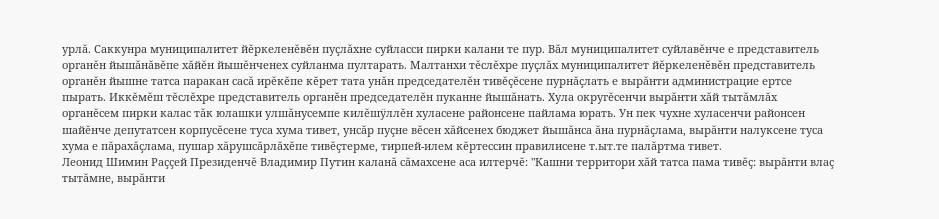урлă. Саккунра муниципалитет йĕркеленĕвĕн пуçлăхне суйласси пирки калани те пур. Вăл муниципалитет суйлавĕнче е представитель органĕн йышăнăвĕпе хăйĕн йышĕнченех суйланма пултарать. Малтанхи тĕслĕхре пуçлăх муниципалитет йĕркеленĕвĕн представитель органĕн йышне татса паракан сасă ирĕкĕпе кĕрет тата унăн председателĕн тивĕçĕсене пурнăçлать е вырăнти администрацие ертсе пырать. Иккĕмĕш тĕслĕхре представитель органĕн председателĕн пуканне йышăнать. Хула округĕсенчи вырăнти хăй тытăмлăх органĕсем пирки калас тăк юлашки улшăнусемпе килĕшÿллĕн хуласене районсене пайлама юрать. Ун пек чухне хуласенчи районсен шайĕнче депутатсен корпусĕсене туса хума тивет, унсăр пуçне вĕсен хăйсенех бюджет йышăнса ăна пурнăçлама, вырăнти налуксене туса хума е пăрахăçлама, пушар хăрушсăрлăхĕпе тивĕçтерме, тирпей-илем кĕртессин правилисене т.ыт.те палăртма тивет.
Леонид Шимин Раççей Президенчĕ Владимир Путин каланă сăмахсене аса илтерчĕ: "Кашни территори хăй татса пама тивĕç: вырăнти влаç тытăмне, вырăнти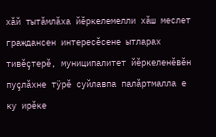хăй тытăмлăха йĕркелемелли хăш меслет граждансен интересĕсене ытларах тивĕçтерĕ, муниципалитет йĕркеленĕвĕн пуçлăхне тÿрĕ суйлавпа палăртмалла е ку ирĕке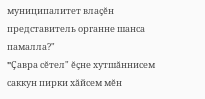муниципалитет влаçĕн представитель органне шанса памалла?"
"Çавра сĕтел" ĕçне хутшăннисем саккун пирки хăйсем мĕн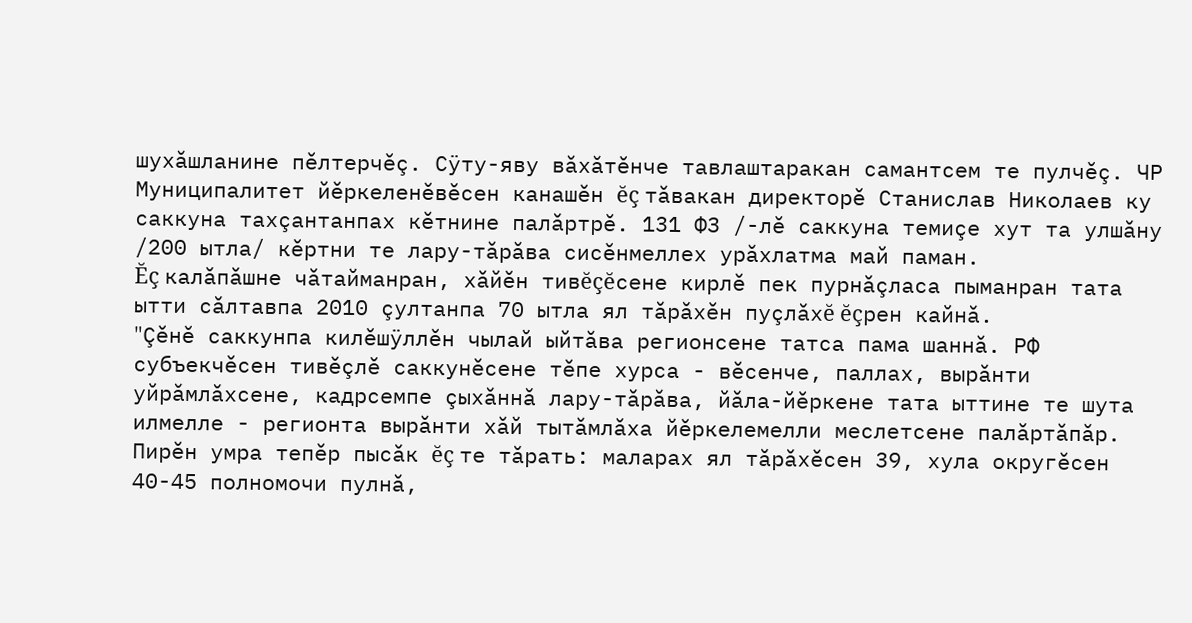шухăшланине пĕлтерчĕç. Сÿту-яву вăхăтĕнче тавлаштаракан самантсем те пулчĕç. ЧР Муниципалитет йĕркеленĕвĕсен канашĕн ĕç тăвакан директорĕ Станислав Николаев ку саккуна тахçантанпах кĕтнине палăртрĕ. 131 ФЗ /-лĕ саккуна темиçе хут та улшăну /200 ытла/ кĕртни те лару-тăрăва сисĕнмеллех урăхлатма май паман.
Ĕç калăпăшне чăтайманран, хăйĕн тивĕçĕсене кирлĕ пек пурнăçласа пыманран тата ытти сăлтавпа 2010 çултанпа 70 ытла ял тăрăхĕн пуçлăхĕ ĕçрен кайнă.
"Çĕнĕ саккунпа килĕшÿллĕн чылай ыйтăва регионсене татса пама шаннă. РФ субъекчĕсен тивĕçлĕ саккунĕсене тĕпе хурса - вĕсенче, паллах, вырăнти уйрăмлăхсене, кадрсемпе çыхăннă лару-тăрăва, йăла-йĕркене тата ыттине те шута илмелле - регионта вырăнти хăй тытăмлăха йĕркелемелли меслетсене палăртăпăр. Пирĕн умра тепĕр пысăк ĕç те тăрать: маларах ял тăрăхĕсен 39, хула округĕсен 40-45 полномочи пулнă,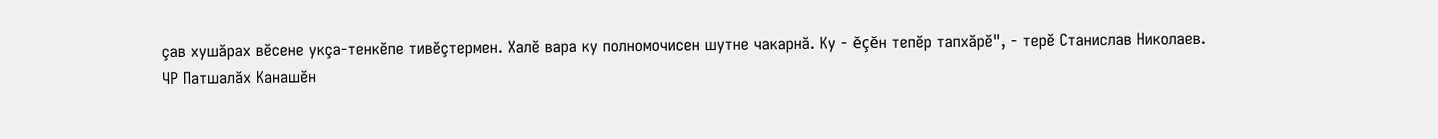çав хушăрах вĕсене укçа-тенкĕпе тивĕçтермен. Халĕ вара ку полномочисен шутне чакарнă. Ку - ĕçĕн тепĕр тапхăрĕ", - терĕ Станислав Николаев.
ЧР Патшалăх Канашĕн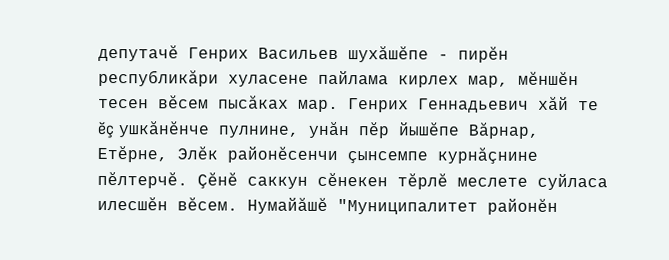депутачĕ Генрих Васильев шухăшĕпе - пирĕн республикăри хуласене пайлама кирлех мар, мĕншĕн тесен вĕсем пысăках мар. Генрих Геннадьевич хăй те ĕç ушкăнĕнче пулнине, унăн пĕр йышĕпе Вăрнар, Етĕрне, Элĕк районĕсенчи çынсемпе курнăçнине пĕлтерчĕ. Çĕнĕ саккун сĕнекен тĕрлĕ меслете суйласа илесшĕн вĕсем. Нумайăшĕ "Муниципалитет районĕн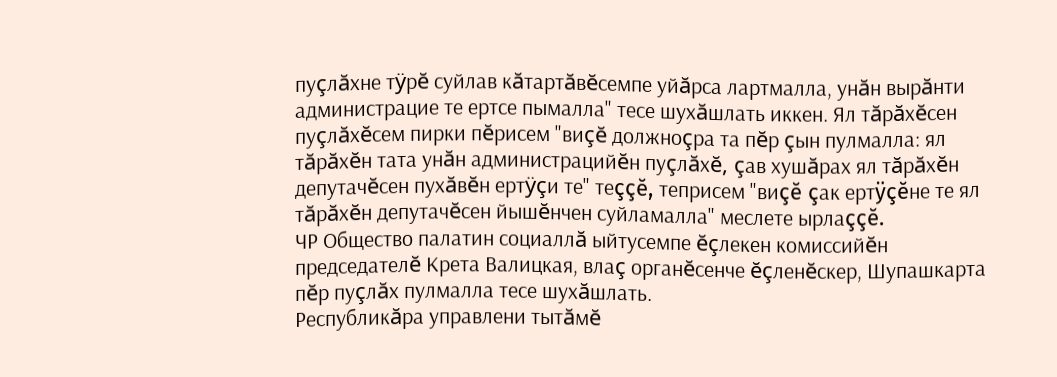пуçлăхне тÿрĕ суйлав кăтартăвĕсемпе уйăрса лартмалла, унăн вырăнти администрацие те ертсе пымалла" тесе шухăшлать иккен. Ял тăрăхĕсен пуçлăхĕсем пирки пĕрисем "виçĕ должноçра та пĕр çын пулмалла: ял тăрăхĕн тата унăн администрацийĕн пуçлăхĕ, çав хушăрах ял тăрăхĕн депутачĕсен пухăвĕн ертÿçи те" теççĕ, теприсем "виçĕ çак ертÿçĕне те ял тăрăхĕн депутачĕсен йышĕнчен суйламалла" меслете ырлаççĕ.
ЧР Общество палатин социаллă ыйтусемпе ĕçлекен комиссийĕн председателĕ Крета Валицкая, влаç органĕсенче ĕçленĕскер, Шупашкарта пĕр пуçлăх пулмалла тесе шухăшлать.
Республикăра управлени тытăмĕ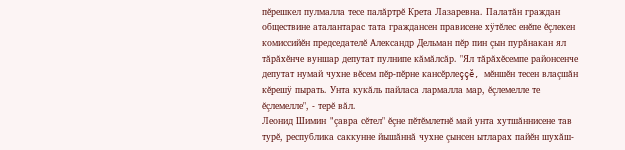пĕрешкел пулмалла тесе палăртрĕ Крета Лазаревна. Палатăн граждан обществине аталантарас тата граждансен прависене хÿтĕлес енĕпе ĕçлекен комиссийĕн председателĕ Александр Дельман пĕр пин çын пурăнакан ял тăрăхĕнче вуншар депутат пулнипе кăмăлсăр. "Ял тăрăхĕсемпе районсенче депутат нумай чухне вĕсем пĕр-пĕрне кансĕрлеççĕ, мĕншĕн тесен влаçшăн кĕрешÿ пырать. Унта кукăль пайласа лармалла мар, ĕçлемелле те ĕçлемелле", - терĕ вăл.
Леонид Шимин "çавра сĕтел" ĕçне пĕтĕмлетнĕ май унта хутшăннисене тав турĕ, республика саккунне йышăннă чухне çынсен ытларах пайĕн шухăш-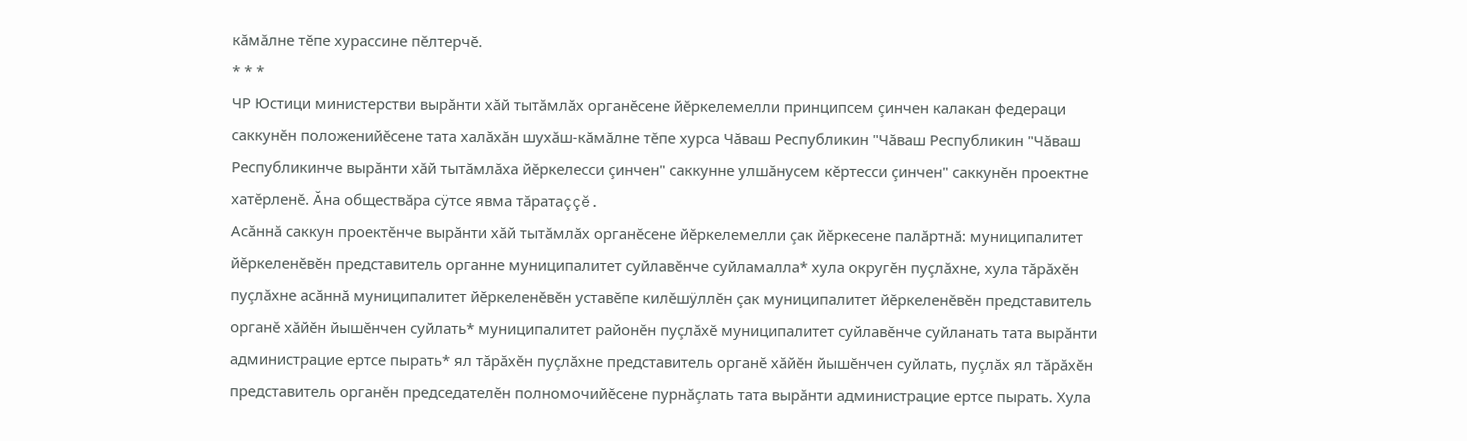кăмăлне тĕпе хурассине пĕлтерчĕ.
* * *
ЧР Юстици министерстви вырăнти хăй тытăмлăх органĕсене йĕркелемелли принципсем çинчен калакан федераци саккунĕн положенийĕсене тата халăхăн шухăш-кăмăлне тĕпе хурса Чăваш Республикин "Чăваш Республикин "Чăваш Республикинче вырăнти хăй тытăмлăха йĕркелесси çинчен" саккунне улшăнусем кĕртесси çинчен" саккунĕн проектне хатĕрленĕ. Ăна обществăра сÿтсе явма тăратаççĕ.
Асăннă саккун проектĕнче вырăнти хăй тытăмлăх органĕсене йĕркелемелли çак йĕркесене палăртнă: муниципалитет йĕркеленĕвĕн представитель органне муниципалитет суйлавĕнче суйламалла* хула округĕн пуçлăхне, хула тăрăхĕн пуçлăхне асăннă муниципалитет йĕркеленĕвĕн уставĕпе килĕшÿллĕн çак муниципалитет йĕркеленĕвĕн представитель органĕ хăйĕн йышĕнчен суйлать* муниципалитет районĕн пуçлăхĕ муниципалитет суйлавĕнче суйланать тата вырăнти администрацие ертсе пырать* ял тăрăхĕн пуçлăхне представитель органĕ хăйĕн йышĕнчен суйлать, пуçлăх ял тăрăхĕн представитель органĕн председателĕн полномочийĕсене пурнăçлать тата вырăнти администрацие ертсе пырать. Хула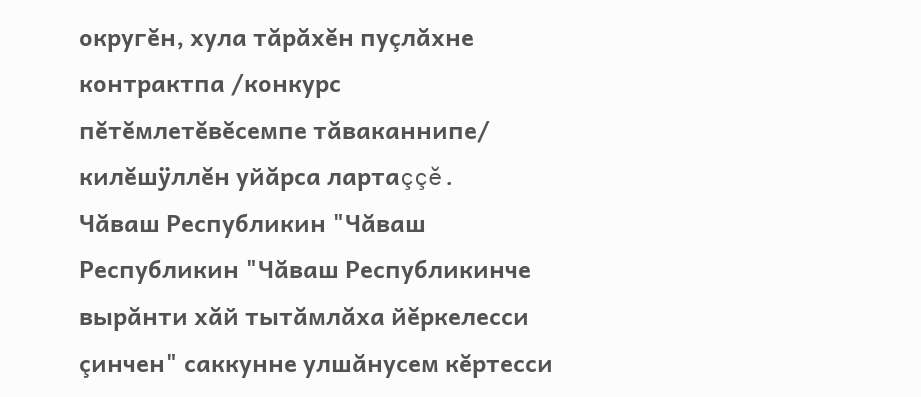округĕн, хула тăрăхĕн пуçлăхне контрактпа /конкурс пĕтĕмлетĕвĕсемпе тăваканнипе/ килĕшÿллĕн уйăрса лартаççĕ.
Чăваш Республикин "Чăваш Республикин "Чăваш Республикинче вырăнти хăй тытăмлăха йĕркелесси çинчен" саккунне улшăнусем кĕртесси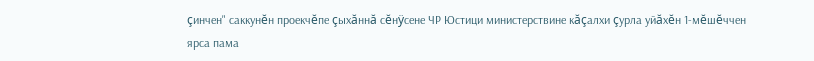çинчен" саккунĕн проекчĕпе çыхăннă сĕнÿсене ЧР Юстици министерствине кăçалхи çурла уйăхĕн 1-мĕшĕччен ярса пама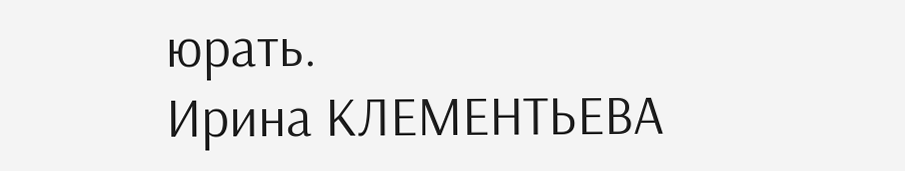юрать.
Ирина КЛЕМЕНТЬЕВА